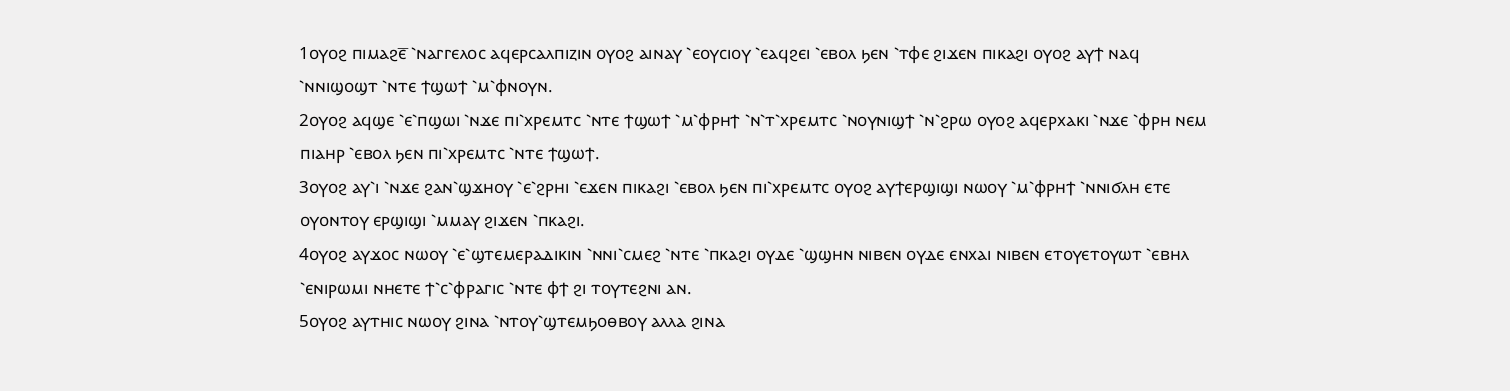1ⲟⲩⲟϩ ⲡⲓⲙⲁϩⲉ̅ ⳿ⲛⲁⲅⲅⲉⲗⲟⲥ ⲁϥⲉⲣⲥⲁⲗⲡⲓⲍⲓⲛ ⲟⲩⲟϩ ⲁⲓⲛⲁⲩ ⳿ⲉⲟⲩⲥⲓⲟⲩ ⳿ⲉⲁϥϩⲉⲓ ⳿ⲉⲃⲟⲗ ϧⲉⲛ ⳿ⲧⲫⲉ ϩⲓϫⲉⲛ ⲡⲓⲕⲁϩⲓ ⲟⲩⲟϩ ⲁⲩϯ ⲛⲁϥ ⳿ⲛⲛⲓϣⲟϣⲧ ⳿ⲛⲧⲉ ϯϣⲱϯ ⳿ⲙ⳿ⲫⲛⲟⲩⲛ.
2ⲟⲩⲟϩ ⲁϥϣⲉ ⳿ⲉ⳿ⲡϣⲱⲓ ⳿ⲛϫⲉ ⲡⲓ⳿ⲭⲣⲉⲙⲧⲥ ⳿ⲛⲧⲉ ϯϣⲱϯ ⳿ⲙ⳿ⲫⲣⲏϯ ⳿ⲛ⳿ⲧ⳿ⲭⲣⲉⲙⲧⲥ ⳿ⲛⲟⲩⲛⲓϣϯ ⳿ⲛ⳿ϩⲣⲱ ⲟⲩⲟϩ ⲁϥⲉⲣⲭⲁⲕⲓ ⳿ⲛϫⲉ ⳿ⲫⲣⲏ ⲛⲉⲙ ⲡⲓⲁⲏⲣ ⳿ⲉⲃⲟⲗ ϧⲉⲛ ⲡⲓ⳿ⲭⲣⲉⲙⲧⲥ ⳿ⲛⲧⲉ ϯϣⲱϯ.
3ⲟⲩⲟϩ ⲁⲩ⳿ⲓ ⳿ⲛϫⲉ ϩⲁⲛ⳿ϣϫⲏⲟⲩ ⳿ⲉ⳿ϩⲣⲏⲓ ⳿ⲉϫⲉⲛ ⲡⲓⲕⲁϩⲓ ⳿ⲉⲃⲟⲗ ϧⲉⲛ ⲡⲓ⳿ⲭⲣⲉⲙⲧⲥ ⲟⲩⲟϩ ⲁⲩϯⲉⲣϣⲓϣⲓ ⲛⲱⲟⲩ ⳿ⲙ⳿ⲫⲣⲏϯ ⳿ⲛⲛⲓϭⲗⲏ ⲉⲧⲉ ⲟⲩⲟⲛⲧⲟⲩ ⲉⲣϣⲓϣⲓ ⳿ⲙⲙⲁⲩ ϩⲓϫⲉⲛ ⳿ⲡⲕⲁϩⲓ.
4ⲟⲩⲟϩ ⲁⲩϫⲟⲥ ⲛⲱⲟⲩ ⳿ⲉ⳿ϣⲧⲉⲙⲉⲣⲁⲇⲓⲕⲓⲛ ⳿ⲛⲛⲓ⳿ⲥⲙⲉϩ ⳿ⲛⲧⲉ ⳿ⲡⲕⲁϩⲓ ⲟⲩⲇⲉ ⳿ϣϣⲏⲛ ⲛⲓⲃⲉⲛ ⲟⲩⲇⲉ ⲉⲛⲭⲁⲓ ⲛⲓⲃⲉⲛ ⲉⲧⲟⲩⲉⲧⲟⲩⲱⲧ ⳿ⲉⲃⲏⲗ ⳿ⲉⲛⲓⲣⲱⲙⲓ ⲛⲏⲉⲧⲉ ϯ⳿ⲥ⳿ⲫⲣⲁⲅⲓⲥ ⳿ⲛⲧⲉ ⲫϯ ϩⲓ ⲧⲟⲩⲧⲉϩⲛⲓ ⲁⲛ.
5ⲟⲩⲟϩ ⲁⲩⲧⲏⲓⲥ ⲛⲱⲟⲩ ϩⲓⲛⲁ ⳿ⲛⲧⲟⲩ⳿ϣⲧⲉⲙϧⲟⲑⲃⲟⲩ ⲁⲗⲗⲁ ϩⲓⲛⲁ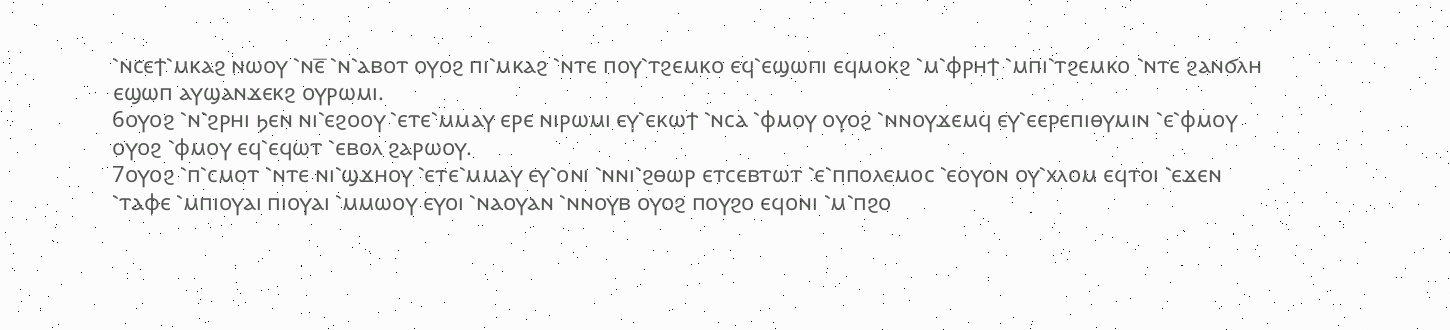⳿ⲛⲥⲉϯ⳿ⲙⲕⲁϩ ⲛⲱⲟⲩ ⳿ⲛⲉ̅ ⳿ⲛ⳿ⲁⲃⲟⲧ ⲟⲩⲟϩ ⲡⲓ⳿ⲙⲕⲁϩ ⳿ⲛⲧⲉ ⲡⲟⲩ⳿ⲧϩⲉⲙⲕⲟ ⲉϥ⳿ⲉϣⲱⲡⲓ ⲉϥⲙⲟⲕϩ ⳿ⲙ⳿ⲫⲣⲏϯ ⳿ⲙⲡⲓ⳿ⲧϩⲉⲙⲕⲟ ⳿ⲛⲧⲉ ϩⲁⲛϭⲗⲏ ⲉϣⲱⲡ ⲁⲩϣⲁⲛϫⲉⲕϩ ⲟⲩⲣⲱⲙⲓ.
6ⲟⲩⲟϩ ⳿ⲛ⳿ϩⲣⲏⲓ ϧⲉⲛ ⲛⲓ⳿ⲉϩⲟⲟⲩ ⳿ⲉⲧⲉ⳿ⲙⲙⲁⲩ ⲉⲣⲉ ⲛⲓⲣⲱⲙⲓ ⲉⲩ⳿ⲉⲕⲱϯ ⳿ⲛⲥⲁ ⳿ⲫⲙⲟⲩ ⲟⲩⲟϩ ⳿ⲛⲛⲟⲩϫⲉⲙϥ ⲉⲩ⳿ⲉⲉⲣⲉⲡⲓⲑⲩⲙⲓⲛ ⳿ⲉ⳿ⲫⲙⲟⲩ ⲟⲩⲟϩ ⳿ⲫⲙⲟⲩ ⲉϥ⳿ⲉϥⲱⲧ ⳿ⲉⲃⲟⲗ ϩⲁⲣⲱⲟⲩ.
7ⲟⲩⲟϩ ⳿ⲡ⳿ⲥⲙⲟⲧ ⳿ⲛⲧⲉ ⲛⲓ⳿ϣϫⲏⲟⲩ ⳿ⲉⲧⲉ⳿ⲙⲙⲁⲩ ⲉⲩ⳿ⲟⲛⲓ ⳿ⲛⲛⲓ⳿ϩⲑⲱⲣ ⲉⲧⲥⲉⲃⲧⲱⲧ ⳿ⲉ⳿ⲡⲡⲟⲗⲉⲙⲟⲥ ⳿ⲉⲟⲩⲟⲛ ⲟⲩ⳿ⲭⲗⲟⲙ ⲉϥⲧⲟⲓ ⳿ⲉϫⲉⲛ ⳿ⲧⲁⲫⲉ ⳿ⲙⲡⲓⲟⲩⲁⲓ ⲡⲓⲟⲩⲁⲓ ⳿ⲙⲙⲱⲟⲩ ⲉⲩⲟⲓ ⳿ⲛⲁⲟⲩⲁⲛ ⳿ⲛⲛⲟⲩⲃ ⲟⲩⲟϩ ⲡⲟⲩϩⲟ ⲉϥⲟⲛⲓ ⳿ⲙ⳿ⲡϩⲟ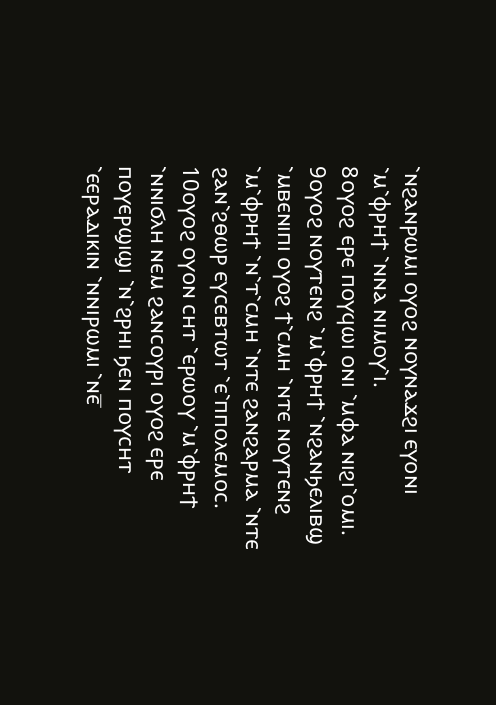⳿ⲛϩⲁⲛⲣⲱⲙⲓ ⲟⲩⲟϩ ⲛⲟⲩⲛⲁϫϩⲓ ⲉⲩⲟⲛⲓ ⳿ⲙ⳿ⲫⲣⲏϯ ⳿ⲛⲛⲁ ⲛⲓⲙⲟⲩ⳿ⲓ.
8ⲟⲩⲟϩ ⲉⲣⲉ ⲡⲟⲩϥⲱⲓ ⲟⲛⲓ ⳿ⲙⲫⲁ ⲛⲓϩⲓ⳿ⲟⲙⲓ.
9ⲟⲩⲟϩ ⲛⲟⲩⲧⲉⲛϩ ⳿ⲙ⳿ⲫⲣⲏϯ ⳿ⲛϩⲁⲛϧⲉⲗⲓⲃϣ ⳿ⲙⲃⲉⲛⲓⲡⲓ ⲟⲩⲟϩ ϯ⳿ⲥⲙⲏ ⳿ⲛⲧⲉ ⲛⲟⲩⲧⲉⲛϩ ⳿ⲙ⳿ⲫⲣⲏϯ ⳿ⲛ⳿ⲧ⳿ⲥⲙⲏ ⳿ⲛⲧⲉ ϩⲁⲛϩⲁⲣⲙⲁ ⳿ⲛⲧⲉ ϩⲁⲛ⳿ϩⲑⲱⲣ ⲉⲩⲥⲉⲃⲧⲱⲧ ⳿ⲉ⳿ⲡⲡⲟⲗⲉⲙⲟⲥ.
10ⲟⲩⲟϩ ⲟⲩⲟⲛ ⲥⲏⲧ ⳿ⲉⲣⲱⲟⲩ ⳿ⲙ⳿ⲫⲣⲏϯ ⳿ⲛⲛⲓϭⲗⲏ ⲛⲉⲙ ϩⲁⲛⲥⲟⲩⲣⲓ ⲟⲩⲟϩ ⲉⲣⲉ ⲡⲟⲩⲉⲣϣⲓϣⲓ ⳿ⲛ⳿ϩⲣⲏⲓ ϧⲉⲛ ⲡⲟⲩⲥⲏⲧ ⳿ⲉⲉⲣⲁⲇⲓⲕⲓⲛ ⳿ⲛⲛⲓⲣⲱⲙⲓ ⳿ⲛⲉ̅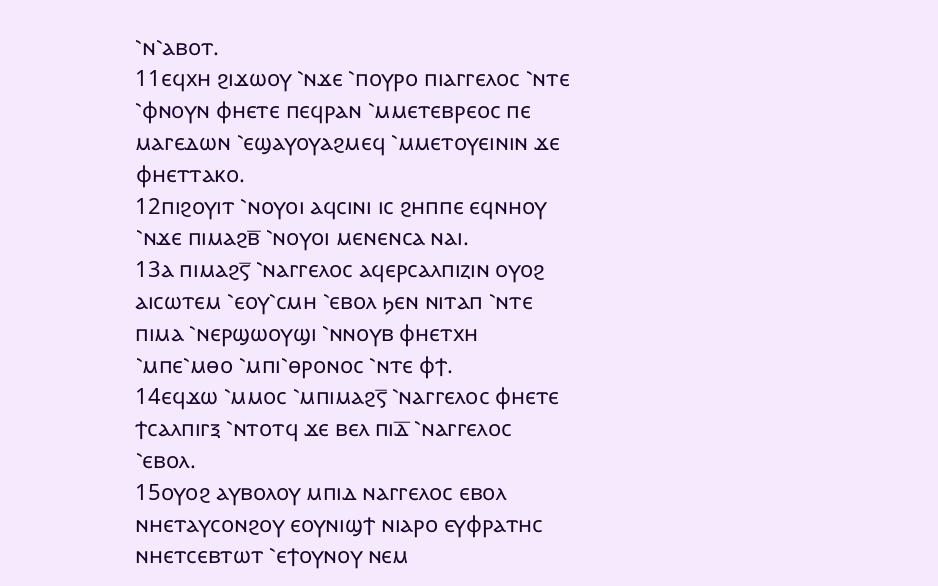⳿ⲛ⳿ⲁⲃⲟⲧ.
11ⲉϥⲭⲏ ϩⲓϫⲱⲟⲩ ⳿ⲛϫⲉ ⳿ⲡⲟⲩⲣⲟ ⲡⲓⲁⲅⲅⲉⲗⲟⲥ ⳿ⲛⲧⲉ ⳿ⲫⲛⲟⲩⲛ ⲫⲏⲉⲧⲉ ⲡⲉϥⲣⲁⲛ ⳿ⲙⲙⲉⲧⲉⲃⲣⲉⲟⲥ ⲡⲉ ⲙⲁⲅⲉⲇⲱⲛ ⳿ⲉϣⲁⲩⲟⲩⲁϩⲙⲉϥ ⳿ⲙⲙⲉⲧⲟⲩⲉⲓⲛⲓⲛ ϫⲉ ⲫⲏⲉⲧⲧⲁⲕⲟ.
12ⲡⲓϩⲟⲩⲓⲧ ⳿ⲛⲟⲩⲟⲓ ⲁϥⲥⲓⲛⲓ ⲓⲥ ϩⲏⲡⲡⲉ ⲉϥⲛⲏⲟⲩ ⳿ⲛϫⲉ ⲡⲓⲙⲁϩⲃ̅ ⳿ⲛⲟⲩⲟⲓ ⲙⲉⲛⲉⲛⲥⲁ ⲛⲁⲓ.
13ⲁ ⲡⲓⲙⲁϩⲋ̅ ⳿ⲛⲁⲅⲅⲉⲗⲟⲥ ⲁϥⲉⲣⲥⲁⲗⲡⲓⲍⲓⲛ ⲟⲩⲟϩ ⲁⲓⲥⲱⲧⲉⲙ ⳿ⲉⲟⲩ⳿ⲥⲙⲏ ⳿ⲉⲃⲟⲗ ϧⲉⲛ ⲛⲓⲧⲁⲡ ⳿ⲛⲧⲉ ⲡⲓⲙⲁ ⳿ⲛⲉⲣϣⲱⲟⲩϣⲓ ⳿ⲛⲛⲟⲩⲃ ⲫⲏⲉⲧⲭⲏ ⳿ⲙⲡⲉ⳿ⲙⲑⲟ ⳿ⲙⲡⲓ⳿ⲑⲣⲟⲛⲟⲥ ⳿ⲛⲧⲉ ⲫϯ.
14ⲉϥϫⲱ ⳿ⲙⲙⲟⲥ ⳿ⲙⲡⲓⲙⲁϩⲋ̅ ⳿ⲛⲁⲅⲅⲉⲗⲟⲥ ⲫⲏⲉⲧⲉ ϯⲥⲁⲗⲡⲓⲅⲝ ⳿ⲛⲧⲟⲧϥ ϫⲉ ⲃⲉⲗ ⲡⲓⲇ̅ ⳿ⲛⲁⲅⲅⲉⲗⲟⲥ ⳿ⲉⲃⲟⲗ.
15ⲟⲩⲟϩ ⲁⲩⲃⲟⲗⲟⲩ ⲙⲡⲓⲇ ⲛⲁⲅⲅⲉⲗⲟⲥ ⲉⲃⲟⲗ ⲛⲏⲉⲧⲁⲩⲥⲟⲛϩⲟⲩ ⲉⲟⲩⲛⲓϣϯ ⲛⲓⲁⲣⲟ ⲉⲩⲫⲣⲁⲧⲏⲥ ⲛⲏⲉⲧⲥⲉⲃⲧⲱⲧ ⳿ⲉϯⲟⲩⲛⲟⲩ ⲛⲉⲙ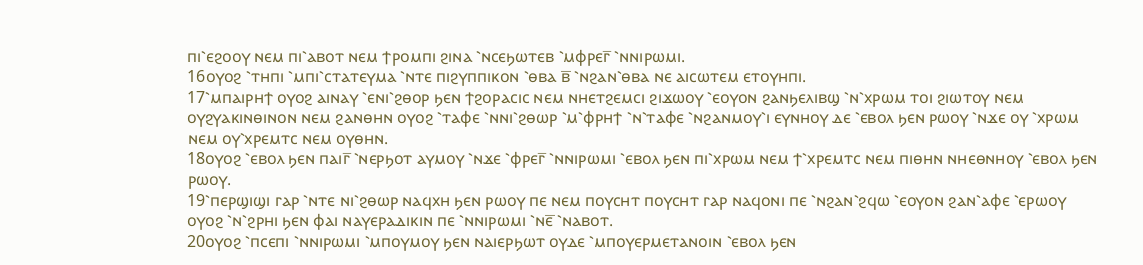ⲡⲓ⳿ⲉϩⲟⲟⲩ ⲛⲉⲙ ⲡⲓ⳿ⲁⲃⲟⲧ ⲛⲉⲙ ϯⲣⲟⲙⲡⲓ ϩⲓⲛⲁ ⳿ⲛⲥⲉϧⲱⲧⲉⲃ ⳿ⲙⲫⲣⲉⲅ̅ ⳿ⲛⲛⲓⲣⲱⲙⲓ.
16ⲟⲩⲟϩ ⳿ⲧⲏⲡⲓ ⳿ⲙⲡⲓ⳿ⲥⲧⲁⲧⲉⲩⲙⲁ ⳿ⲛⲧⲉ ⲡⲓϩⲩⲡⲡⲓⲕⲟⲛ ⳿ⲑⲃⲁ ⲃ̅ ⳿ⲛϩⲁⲛ⳿ⲑⲃⲁ ⲛⲉ ⲁⲓⲥⲱⲧⲉⲙ ⲉⲧⲟⲩⲏⲡⲓ.
17⳿ⲙⲡⲁⲓⲣⲏϯ ⲟⲩⲟϩ ⲁⲓⲛⲁⲩ ⳿ⲉⲛⲓ⳿ϩⲑⲟⲣ ϧⲉⲛ ϯϩⲟⲣⲁⲥⲓⲥ ⲛⲉⲙ ⲛⲏⲉⲧϩⲉⲙⲥⲓ ϩⲓϫⲱⲟⲩ ⳿ⲉⲟⲩⲟⲛ ϩⲁⲛϧⲉⲗⲓⲃϣ ⳿ⲛ⳿ⲭⲣⲱⲙ ⲧⲟⲓ ϩⲓⲱⲧⲟⲩ ⲛⲉⲙ ⲟⲩϩⲩⲁⲕⲓⲛⲑⲓⲛⲟⲛ ⲛⲉⲙ ϩⲁⲛⲑⲏⲛ ⲟⲩⲟϩ ⳿ⲧⲁⲫⲉ ⳿ⲛⲛⲓ⳿ϩⲑⲱⲣ ⳿ⲙ⳿ⲫⲣⲏϯ ⳿ⲛ⳿ⲧⲁⲫⲉ ⳿ⲛϩⲁⲛⲙⲟⲩ⳿ⲓ ⲉⲩⲛⲏⲟⲩ ⲇⲉ ⳿ⲉⲃⲟⲗ ϧⲉⲛ ⲣⲱⲟⲩ ⳿ⲛϫⲉ ⲟⲩ ⳿ⲭⲣⲱⲙ ⲛⲉⲙ ⲟⲩ⳿ⲭⲣⲉⲙⲧⲥ ⲛⲉⲙ ⲟⲩⲑⲏⲛ.
18ⲟⲩⲟϩ ⳿ⲉⲃⲟⲗ ϧⲉⲛ ⲡⲁⲓⲅ̅ ⳿ⲛⲉⲣϧⲟⲧ ⲁⲩⲙⲟⲩ ⳿ⲛϫⲉ ⳿ⲫⲣⲉⲅ̅ ⳿ⲛⲛⲓⲣⲱⲙⲓ ⳿ⲉⲃⲟⲗ ϧⲉⲛ ⲡⲓ⳿ⲭⲣⲱⲙ ⲛⲉⲙ ϯ⳿ⲭⲣⲉⲙⲧⲥ ⲛⲉⲙ ⲡⲓⲑⲏⲛ ⲛⲏⲉⲑⲛⲏⲟⲩ ⳿ⲉⲃⲟⲗ ϧⲉⲛ ⲣⲱⲟⲩ.
19⳿ⲡⲉⲣϣⲓϣⲓ ⲅⲁⲣ ⳿ⲛⲧⲉ ⲛⲓ⳿ϩⲑⲱⲣ ⲛⲁϥⲭⲏ ϧⲉⲛ ⲣⲱⲟⲩ ⲡⲉ ⲛⲉⲙ ⲡⲟⲩⲥⲏⲧ ⲡⲟⲩⲥⲏⲧ ⲅⲁⲣ ⲛⲁϥⲟⲛⲓ ⲡⲉ ⳿ⲛϩⲁⲛ⳿ϩϥⲱ ⳿ⲉⲟⲩⲟⲛ ϩⲁⲛ⳿ⲁⲫⲉ ⳿ⲉⲣⲱⲟⲩ ⲟⲩⲟϩ ⳿ⲛ⳿ϩⲣⲏⲓ ϧⲉⲛ ⲫⲁⲓ ⲛⲁⲩⲉⲣⲁⲇⲓⲕⲓⲛ ⲡⲉ ⳿ⲛⲛⲓⲣⲱⲙⲓ ⳿ⲛⲉ̅ ⳿ⲛⲁⲃⲟⲧ.
20ⲟⲩⲟϩ ⳿ⲡⲥⲉⲡⲓ ⳿ⲛⲛⲓⲣⲱⲙⲓ ⳿ⲙⲡⲟⲩⲙⲟⲩ ϧⲉⲛ ⲛⲁⲓⲉⲣϧⲱⲧ ⲟⲩⲇⲉ ⳿ⲙⲡⲟⲩⲉⲣⲙⲉⲧⲁⲛⲟⲓⲛ ⳿ⲉⲃⲟⲗ ϧⲉⲛ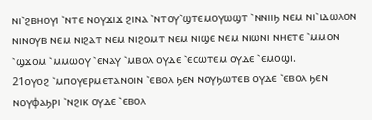ⲛⲓ⳿ϩⲃⲏⲟⲩⲓ ⳿ⲛⲧⲉ ⲛⲟⲩϫⲓϫ ϩⲓⲛⲁ ⳿ⲛⲧⲟⲩ⳿ϣⲧⲉⲙⲟⲩⲱϣⲧ ⳿ⲛⲛⲓⲓϧ ⲛⲉⲙ ⲛⲓ⳿ⲓⲇⲱⲗⲟⲛ ⲛⲓⲛⲟⲩⲃ ⲛⲉⲙ ⲛⲓϩⲁⲧ ⲛⲉⲙ ⲛⲓϩⲟⲙⲧ ⲛⲉⲙ ⲛⲓϣⲉ ⲛⲉⲙ ⲛⲓⲱⲛⲓ ⲛⲏⲉⲧⲉ ⳿ⲙⲙⲟⲛ ⳿ϣϫⲟⲙ ⳿ⲙⲙⲱⲟⲩ ⳿ⲉⲛⲁⲩ ⳿ⲙⲃⲟⲗ ⲟⲩⲇⲉ ⳿ⲉⲥⲱⲧⲉⲙ ⲟⲩⲇⲉ ⳿ⲉⲙⲟϣⲓ.
21ⲟⲩⲟϩ ⳿ⲙⲡⲟⲩⲉⲣⲙⲉⲧⲁⲛⲟⲓⲛ ⳿ⲉⲃⲟⲗ ϧⲉⲛ ⲛⲟⲩϧⲱⲧⲉⲃ ⲟⲩⲇⲉ ⳿ⲉⲃⲟⲗ ϧⲉⲛ ⲛⲟⲩⲫⲁϧⲣⲓ ⳿ⲛϩⲓⲕ ⲟⲩⲇⲉ ⳿ⲉⲃⲟⲗ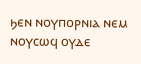ϧⲉⲛ ⲛⲟⲩⲡⲟⲣⲛⲓⲁ ⲛⲉⲙ ⲛⲟⲩⲥⲱϥ ⲟⲩⲇⲉ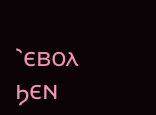⳿ⲉⲃⲟⲗ ϧⲉⲛ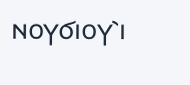ⲛⲟⲩϭⲓⲟⲩ⳿ⲓ